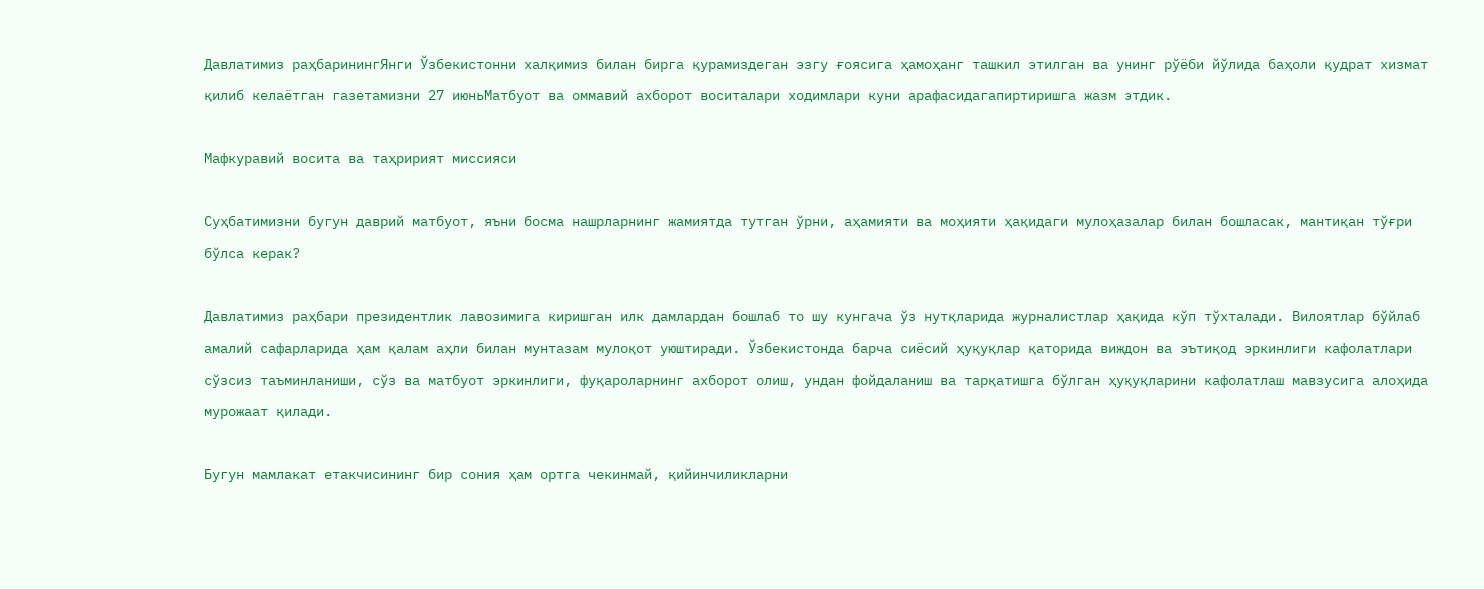Давлатимиз раҳбаринингЯнги Ўзбекистонни халқимиз билан бирга қурамиздеган эзгу ғоясига ҳамоҳанг ташкил этилган ва унинг рўёби йўлида баҳоли қудрат хизмат қилиб келаётган газетамизни 27 июньМатбуот ва оммавий ахборот воситалари ходимлари куни арафасидагапиртиришга жазм этдик.

Мафкуравий восита ва таҳририят миссияси

Суҳбатимизни бугун даврий матбуот, яъни босма нашрларнинг жамиятда тутган ўрни, аҳамияти ва моҳияти ҳақидаги мулоҳазалар билан бошласак, мантиқан тўғри бўлса керак?

Давлатимиз раҳбари президентлик лавозимига киришган илк дамлардан бошлаб то шу кунгача ўз нутқларида журналистлар ҳақида кўп тўхталади. Вилоятлар бўйлаб амалий сафарларида ҳам қалам аҳли билан мунтазам мулоқот уюштиради. Ўзбекистонда барча сиёсий ҳуқуқлар қаторида виждон ва эътиқод эркинлиги кафолатлари сўзсиз таъминланиши, сўз ва матбуот эркинлиги, фуқароларнинг ахборот олиш, ундан фойдаланиш ва тарқатишга бўлган ҳуқуқларини кафолатлаш мавзусига алоҳида мурожаат қилади.

Бугун мамлакат етакчисининг бир сония ҳам ортга чекинмай, қийинчиликларни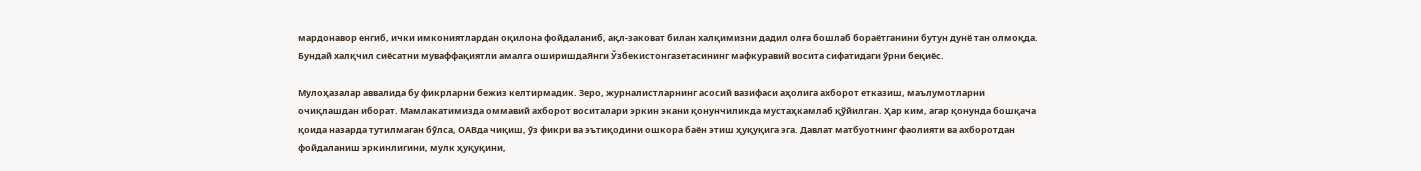мардонавор енгиб, ички имкониятлардан оқилона фойдаланиб, ақл-заковат билан халқимизни дадил олға бошлаб бораётганини бутун дунё тан олмоқда. Бундай халқчил сиёсатни муваффақиятли амалга оширишдаЯнги Ўзбекистонгазетасининг мафкуравий восита сифатидаги ўрни беқиёс.

Мулоҳазалар аввалида бу фикрларни бежиз келтирмадик. Зеро, журналистларнинг асосий вазифаси аҳолига ахборот етказиш, маълумотларни очиқлашдан иборат. Мамлакатимизда оммавий ахборот воситалари эркин экани қонунчиликда мустаҳкамлаб қўйилган. Ҳар ким, агар қонунда бошқача қоида назарда тутилмаган бўлса, ОАВда чиқиш, ўз фикри ва эътиқодини ошкора баён этиш ҳуқуқига эга. Давлат матбуотнинг фаолияти ва ахборотдан фойдаланиш эркинлигини, мулк ҳуқуқини,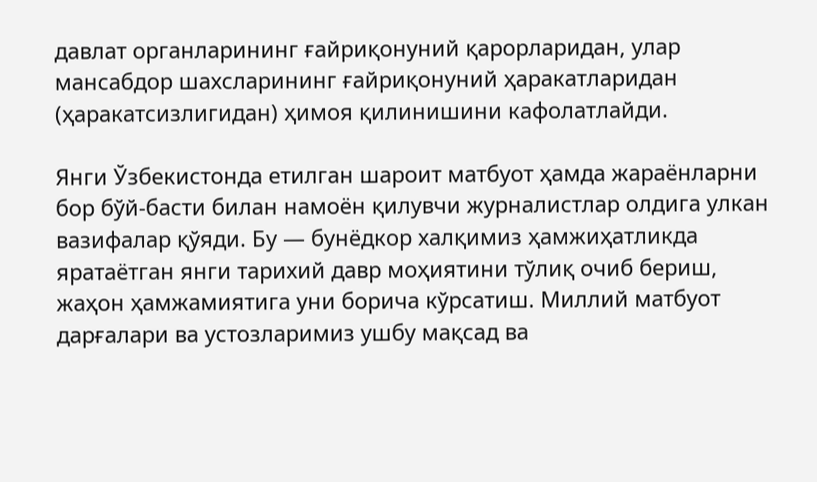давлат органларининг ғайриқонуний қарорларидан, улар мансабдор шахсларининг ғайриқонуний ҳаракатларидан (ҳаракатсизлигидан) ҳимоя қилинишини кафолатлайди.

Янги Ўзбекистонда етилган шароит матбуот ҳамда жараёнларни бор бўй-басти билан намоён қилувчи журналистлар олдига улкан вазифалар қўяди. Бу — бунёдкор халқимиз ҳамжиҳатликда яратаётган янги тарихий давр моҳиятини тўлиқ очиб бериш, жаҳон ҳамжамиятига уни борича кўрсатиш. Миллий матбуот дарғалари ва устозларимиз ушбу мақсад ва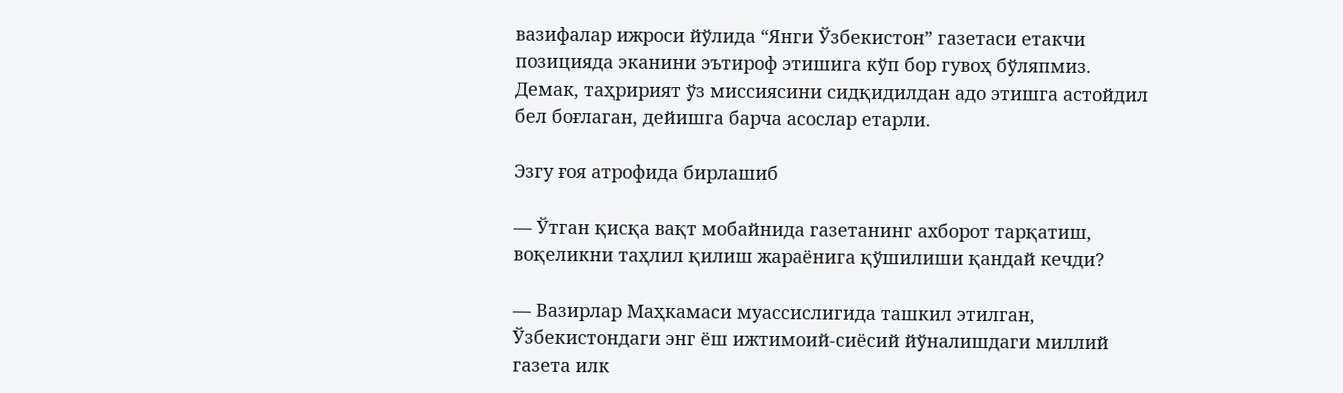вазифалар ижроси йўлида “Янги Ўзбекистон” газетаси етакчи позицияда эканини эътироф этишига кўп бор гувоҳ бўляпмиз. Демак, таҳририят ўз миссиясини сидқидилдан адо этишга астойдил бел боғлаган, дейишга барча асослар етарли.

Эзгу ғоя атрофида бирлашиб

— Ўтган қисқа вақт мобайнида газетанинг ахборот тарқатиш, воқеликни таҳлил қилиш жараёнига қўшилиши қандай кечди?

— Вазирлар Маҳкамаси муассислигида ташкил этилган, Ўзбекистондаги энг ёш ижтимоий-сиёсий йўналишдаги миллий газета илк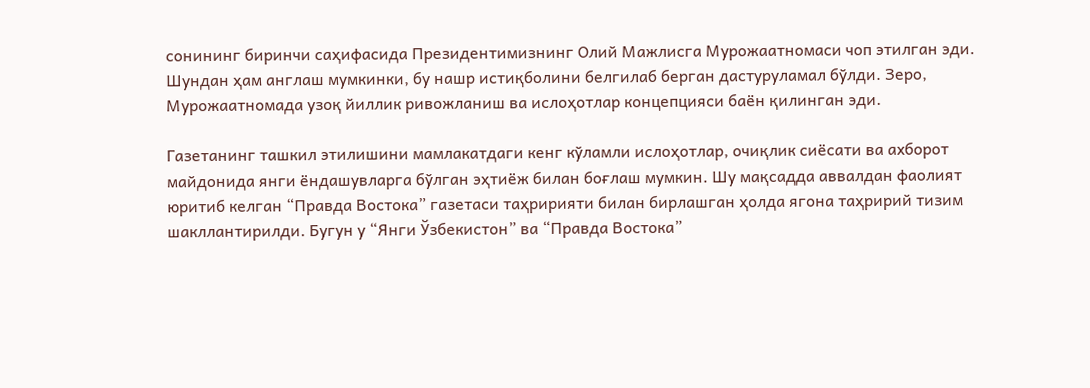сонининг биринчи саҳифасида Президентимизнинг Олий Мажлисга Мурожаатномаси чоп этилган эди. Шундан ҳам англаш мумкинки, бу нашр истиқболини белгилаб берган дастуруламал бўлди. Зеро, Мурожаатномада узоқ йиллик ривожланиш ва ислоҳотлар концепцияси баён қилинган эди.

Газетанинг ташкил этилишини мамлакатдаги кенг кўламли ислоҳотлар, очиқлик сиёсати ва ахборот майдонида янги ёндашувларга бўлган эҳтиёж билан боғлаш мумкин. Шу мақсадда аввалдан фаолият юритиб келган “Правда Востока” газетаси таҳририяти билан бирлашган ҳолда ягона таҳририй тизим шакллантирилди. Бугун у “Янги Ўзбекистон” ва “Правда Востока”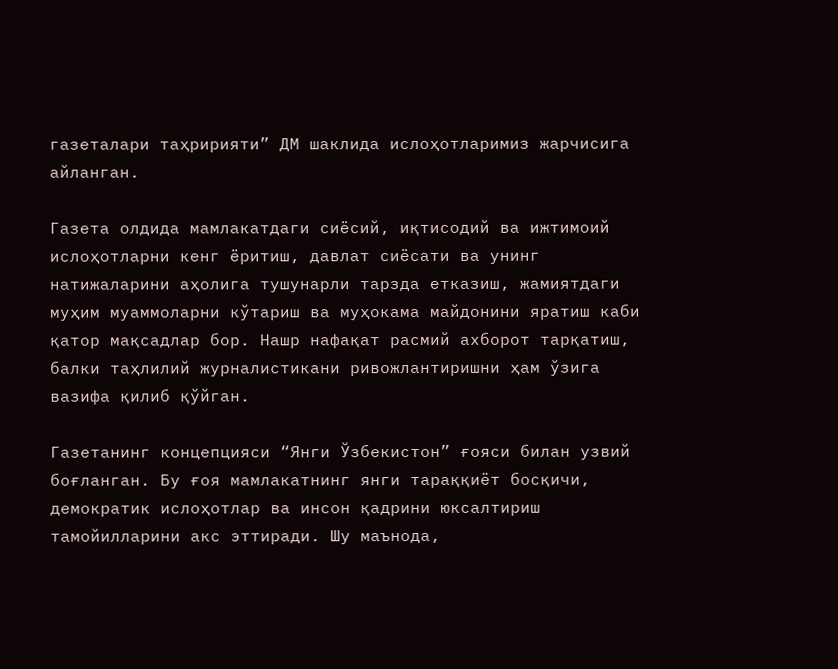газеталари таҳририяти” ДМ шаклида ислоҳотларимиз жарчисига айланган.

Газета олдида мамлакатдаги сиёсий, иқтисодий ва ижтимоий ислоҳотларни кенг ёритиш, давлат сиёсати ва унинг натижаларини аҳолига тушунарли тарзда етказиш, жамиятдаги муҳим муаммоларни кўтариш ва муҳокама майдонини яратиш каби қатор мақсадлар бор. Нашр нафақат расмий ахборот тарқатиш, балки таҳлилий журналистикани ривожлантиришни ҳам ўзига вазифа қилиб қўйган.

Газетанинг концепцияси “Янги Ўзбекистон” ғояси билан узвий боғланган. Бу ғоя мамлакатнинг янги тараққиёт босқичи, демократик ислоҳотлар ва инсон қадрини юксалтириш тамойилларини акс эттиради. Шу маънода,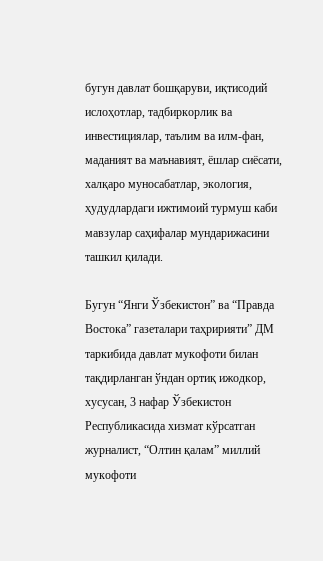бугун давлат бошқаруви, иқтисодий ислоҳотлар, тадбиркорлик ва инвестициялар, таълим ва илм-фан, маданият ва маънавият, ёшлар сиёсати, халқаро муносабатлар, экология, ҳудудлардаги ижтимоий турмуш каби мавзулар саҳифалар мундарижасини ташкил қилади.

Бугун “Янги Ўзбекистон” ва “Правда Востока” газеталари таҳририяти” ДМ таркибида давлат мукофоти билан тақдирланган ўндан ортиқ ижодкор, хусусан, 3 нафар Ўзбекистон Республикасида хизмат кўрсатган журналист, “Олтин қалам” миллий мукофоти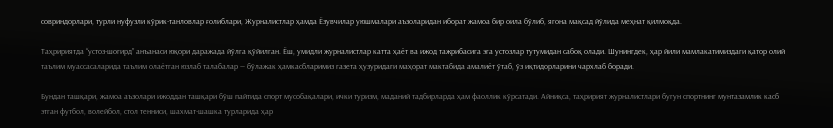совриндорлари, турли нуфузли кўрик-танловлар ғолиблари, Журналистлар ҳамда Ёзувчилар уюшмалари аъзоларидан иборат жамоа бир оила бўлиб, ягона мақсад йўлида меҳнат қилмоқда.

Таҳририятда “устоз-шогирд” анъанаси юқори даражада йўлга қўйилган. Ёш, умидли журналистлар катта ҳаёт ва ижод тажрибасига эга устозлар тутумидан сабоқ олади. Шунингдек, ҳар йили мамлакатимиздаги қатор олий таълим муассасаларида таълим олаётган юзлаб талабалар — бўлажак ҳамкасбларимиз газета ҳузуридаги маҳорат мактабида амалиёт ўтаб, ўз иқтидорларини чархлаб боради.

Бундан ташқари, жамоа аъзолари ижоддан ташқари бўш пайтида спорт мусобақалари, ички туризм, маданий тадбирларда ҳам фаоллик кўрсатади. Айниқса, таҳририят журналистлари бугун спортнинг мунтазамлик касб этган футбол, волейбол, стол тенниси, шахмат-шашка турларида ҳар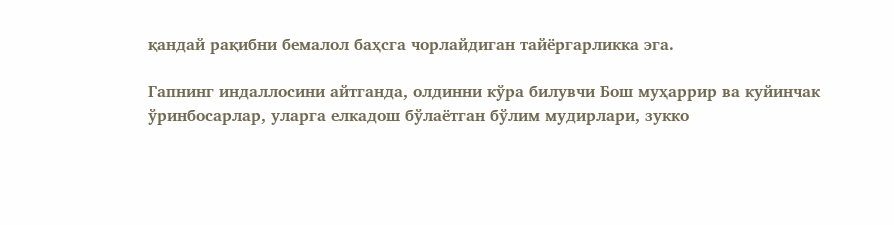қандай рақибни бемалол баҳсга чорлайдиган тайёргарликка эга.

Гапнинг индаллосини айтганда, олдинни кўра билувчи Бош муҳаррир ва куйинчак ўринбосарлар, уларга елкадош бўлаётган бўлим мудирлари, зукко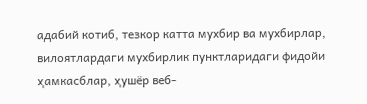адабий котиб, тезкор катта мухбир ва мухбирлар, вилоятлардаги мухбирлик пунктларидаги фидойи ҳамкасблар, ҳушёр веб-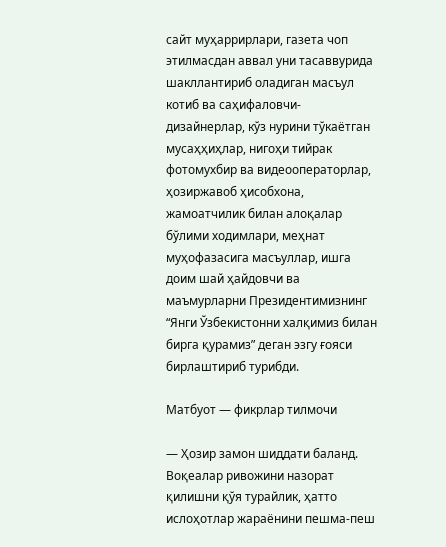сайт муҳаррирлари, газета чоп этилмасдан аввал уни тасаввурида шакллантириб оладиган масъул котиб ва саҳифаловчи-дизайнерлар, кўз нурини тўкаётган мусаҳҳиҳлар, нигоҳи тийрак фотомухбир ва видеооператорлар, ҳозиржавоб ҳисобхона, жамоатчилик билан алоқалар бўлими ходимлари, меҳнат муҳофазасига масъуллар, ишга доим шай ҳайдовчи ва маъмурларни Президентимизнинг “Янги Ўзбекистонни халқимиз билан бирга қурамиз” деган эзгу ғояси бирлаштириб турибди.

Матбуот — фикрлар тилмочи

— Ҳозир замон шиддати баланд. Воқеалар ривожини назорат қилишни қўя турайлик, ҳатто ислоҳотлар жараёнини пешма-пеш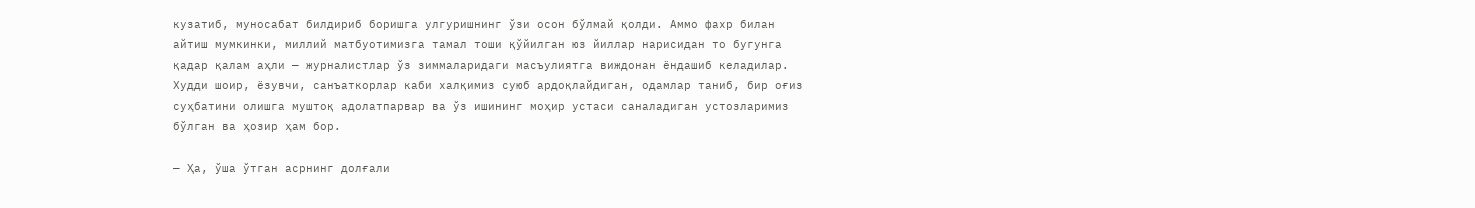кузатиб, муносабат билдириб боришга улгуришнинг ўзи осон бўлмай қолди. Аммо фахр билан айтиш мумкинки, миллий матбуотимизга тамал тоши қўйилган юз йиллар нарисидан то бугунга қадар қалам аҳли — журналистлар ўз зиммаларидаги масъулиятга виждонан ёндашиб келадилар. Худди шоир, ёзувчи, санъаткорлар каби халқимиз суюб ардоқлайдиган, одамлар таниб, бир оғиз суҳбатини олишга муштоқ адолатпарвар ва ўз ишининг моҳир устаси саналадиган устозларимиз бўлган ва ҳозир ҳам бор.

— Ҳа, ўша ўтган асрнинг долғали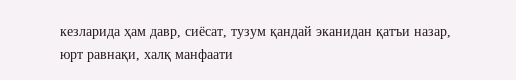кезларида ҳам давр, сиёсат, тузум қандай эканидан қатъи назар, юрт равнақи, халқ манфаати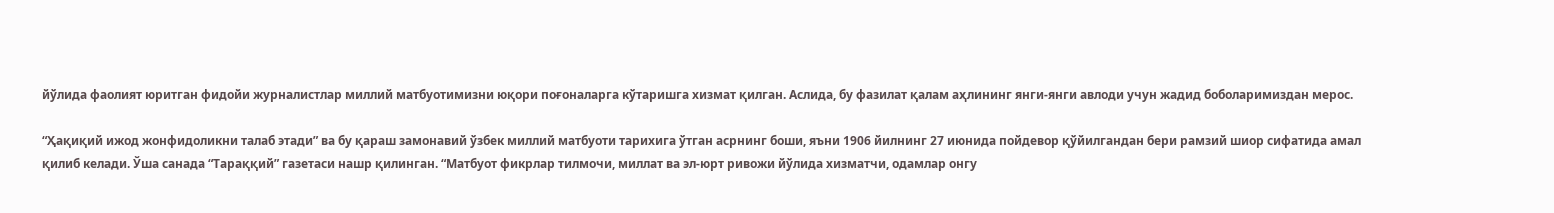йўлида фаолият юритган фидойи журналистлар миллий матбуотимизни юқори поғоналарга кўтаришга хизмат қилган. Аслида, бу фазилат қалам аҳлининг янги-янги авлоди учун жадид боболаримиздан мерос.

“Ҳақиқий ижод жонфидоликни талаб этади” ва бу қараш замонавий ўзбек миллий матбуоти тарихига ўтган асрнинг боши, яъни 1906 йилнинг 27 июнида пойдевор қўйилгандан бери рамзий шиор сифатида амал қилиб келади. Ўша санада “Тараққий” газетаси нашр қилинган. “Матбуот фикрлар тилмочи, миллат ва эл-юрт ривожи йўлида хизматчи, одамлар онгу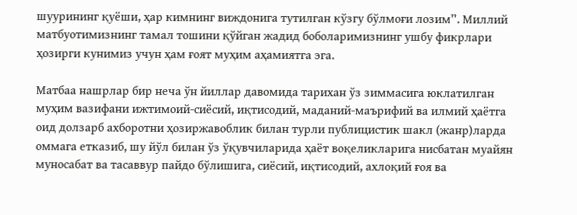шуурининг қуёши, ҳар кимнинг виждонига тутилган кўзгу бўлмоғи лозим”. Миллий матбуотимизнинг тамал тошини қўйган жадид боболаримизнинг ушбу фикрлари ҳозирги кунимиз учун ҳам ғоят муҳим аҳамиятга эга.

Матбаа нашрлар бир неча ўн йиллар давомида тарихан ўз зиммасига юклатилган муҳим вазифани ижтимоий-сиёсий, иқтисодий, маданий-маърифий ва илмий ҳаётга оид долзарб ахборотни ҳозиржавоблик билан турли публицистик шакл (жанр)ларда оммага етказиб, шу йўл билан ўз ўқувчиларида ҳаёт воқеликларига нисбатан муайян муносабат ва тасаввур пайдо бўлишига, сиёсий, иқтисодий, ахлоқий ғоя ва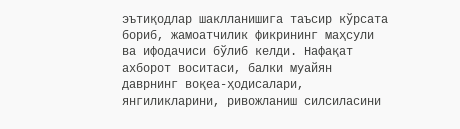эътиқодлар шаклланишига таъсир кўрсата бориб, жамоатчилик фикрининг маҳсули ва ифодачиси бўлиб келди. Нафақат ахборот воситаси, балки муайян даврнинг воқеа-ҳодисалари, янгиликларини, ривожланиш силсиласини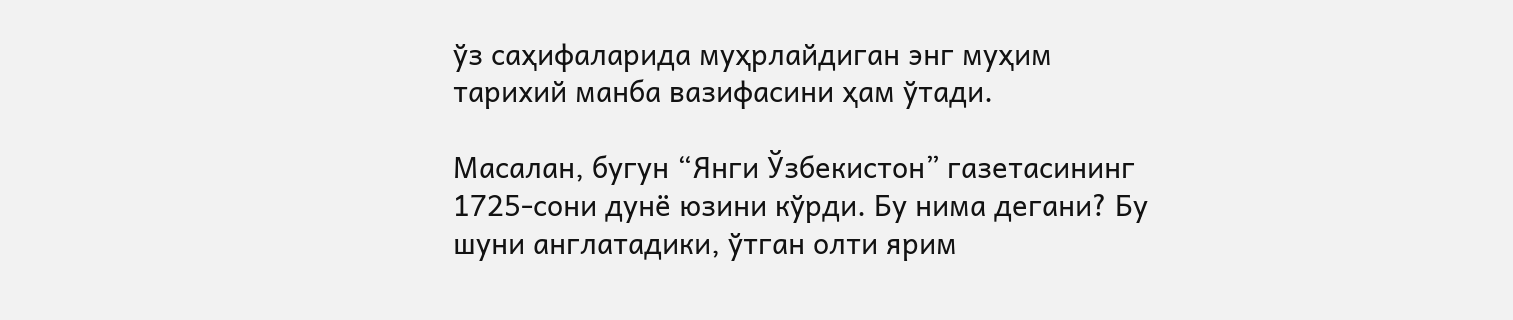ўз саҳифаларида муҳрлайдиган энг муҳим тарихий манба вазифасини ҳам ўтади.

Масалан, бугун “Янги Ўзбекистон” газетасининг 1725-сони дунё юзини кўрди. Бу нима дегани? Бу шуни англатадики, ўтган олти ярим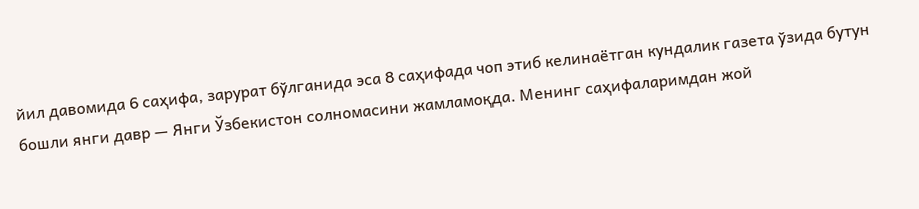йил давомида 6 саҳифа, зарурат бўлганида эса 8 саҳифада чоп этиб келинаётган кундалик газета ўзида бутун бошли янги давр — Янги Ўзбекистон солномасини жамламоқда. Менинг саҳифаларимдан жой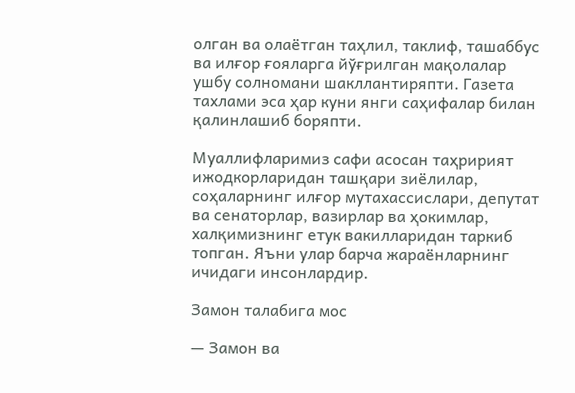олган ва олаётган таҳлил, таклиф, ташаббус ва илғор ғояларга йўғрилган мақолалар ушбу солномани шакллантиряпти. Газета тахлами эса ҳар куни янги саҳифалар билан қалинлашиб боряпти.

Муаллифларимиз сафи асосан таҳририят ижодкорларидан ташқари зиёлилар, соҳаларнинг илғор мутахассислари, депутат ва сенаторлар, вазирлар ва ҳокимлар, халқимизнинг етук вакилларидан таркиб топган. Яъни улар барча жараёнларнинг ичидаги инсонлардир.

Замон талабига мос

— Замон ва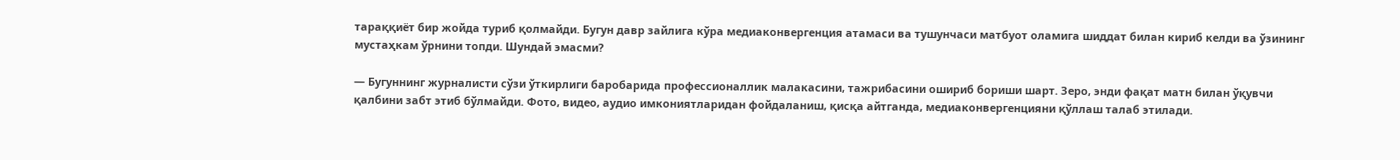тараққиёт бир жойда туриб қолмайди. Бугун давр зайлига кўра медиаконвергенция атамаси ва тушунчаси матбуот оламига шиддат билан кириб келди ва ўзининг мустаҳкам ўрнини топди. Шундай эмасми?

— Бугуннинг журналисти сўзи ўткирлиги баробарида профессионаллик малакасини, тажрибасини ошириб бориши шарт. Зеро, энди фақат матн билан ўқувчи қалбини забт этиб бўлмайди. Фото, видео, аудио имкониятларидан фойдаланиш, қисқа айтганда, медиаконвергенцияни қўллаш талаб этилади.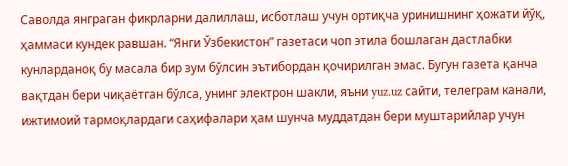Саволда янграган фикрларни далиллаш, исботлаш учун ортиқча уринишнинг ҳожати йўқ, ҳаммаси кундек равшан. “Янги Ўзбекистон” газетаси чоп этила бошлаган дастлабки кунларданоқ бу масала бир зум бўлсин эътибордан қочирилган эмас. Бугун газета қанча вақтдан бери чиқаётган бўлса, унинг электрон шакли, яъни yuz.uz сайти, телеграм канали, ижтимоий тармоқлардаги саҳифалари ҳам шунча муддатдан бери муштарийлар учун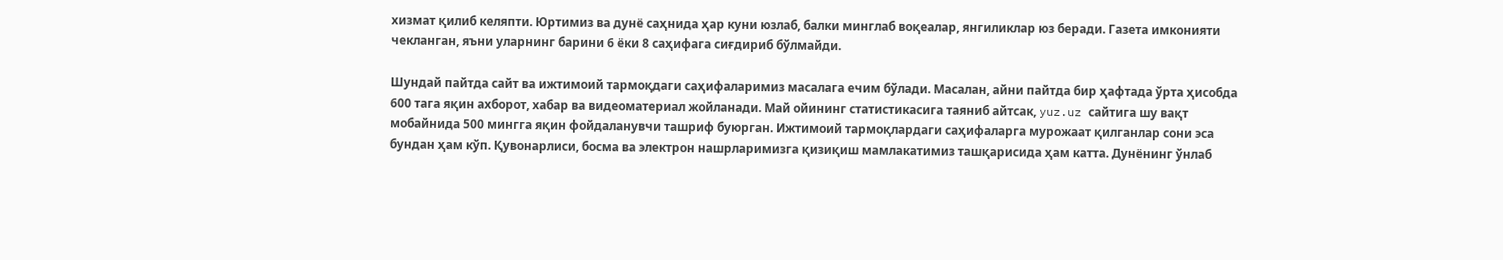хизмат қилиб келяпти. Юртимиз ва дунё саҳнида ҳар куни юзлаб, балки минглаб воқеалар, янгиликлар юз беради. Газета имконияти чекланган, яъни уларнинг барини 6 ёки 8 саҳифага сиғдириб бўлмайди.

Шундай пайтда сайт ва ижтимоий тармоқдаги саҳифаларимиз масалага ечим бўлади. Масалан, айни пайтда бир ҳафтада ўрта ҳисобда 600 тага яқин ахборот, хабар ва видеоматериал жойланади. Май ойининг статистикасига таяниб айтсак, yuz.uz сайтига шу вақт мобайнида 500 мингга яқин фойдаланувчи ташриф буюрган. Ижтимоий тармоқлардаги саҳифаларга мурожаат қилганлар сони эса бундан ҳам кўп. Қувонарлиси, босма ва электрон нашрларимизга қизиқиш мамлакатимиз ташқарисида ҳам катта. Дунёнинг ўнлаб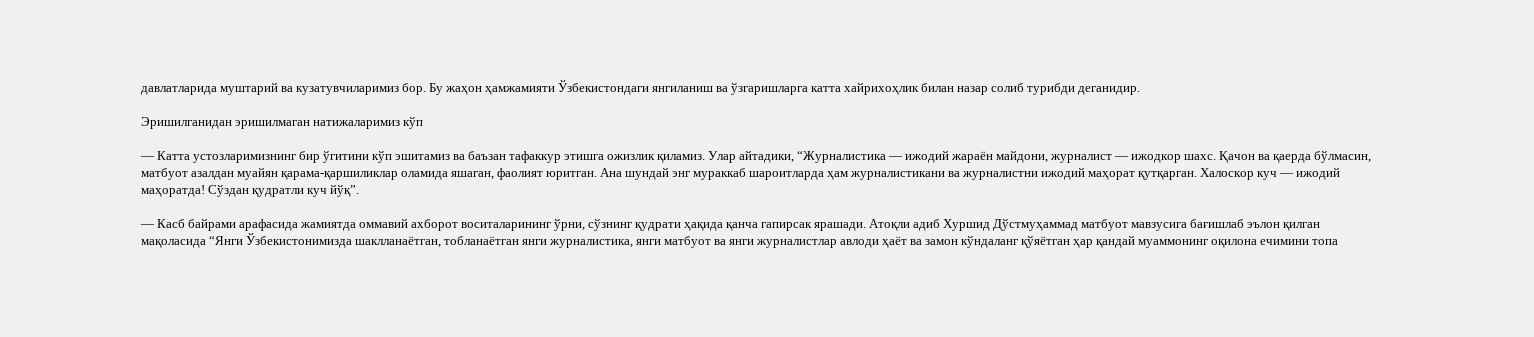давлатларида муштарий ва кузатувчиларимиз бор. Бу жаҳон ҳамжамияти Ўзбекистондаги янгиланиш ва ўзгаришларга катта хайрихоҳлик билан назар солиб турибди деганидир.

Эришилганидан эришилмаган натижаларимиз кўп

— Катта устозларимизнинг бир ўгитини кўп эшитамиз ва баъзан тафаккур этишга ожизлик қиламиз. Улар айтадики, “Журналистика — ижодий жараён майдони, журналист — ижодкор шахс. Қачон ва қаерда бўлмасин, матбуот азалдан муайян қарама-қаршиликлар оламида яшаган, фаолият юритган. Ана шундай энг мураккаб шароитларда ҳам журналистикани ва журналистни ижодий маҳорат қутқарган. Халоскор куч — ижодий маҳоратда! Сўздан қудратли куч йўқ”.

— Касб байрами арафасида жамиятда оммавий ахборот воситаларининг ўрни, сўзнинг қудрати ҳақида қанча гапирсак ярашади. Атоқли адиб Хуршид Дўстмуҳаммад матбуот мавзусига бағишлаб эълон қилган мақоласида “Янги Ўзбекистонимизда шаклланаётган, тобланаётган янги журналистика, янги матбуот ва янги журналистлар авлоди ҳаёт ва замон кўндаланг қўяётган ҳар қандай муаммонинг оқилона ечимини топа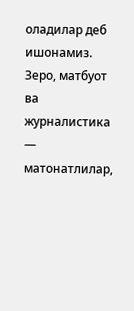оладилар деб ишонамиз. Зеро, матбуот ва журналистика — матонатлилар,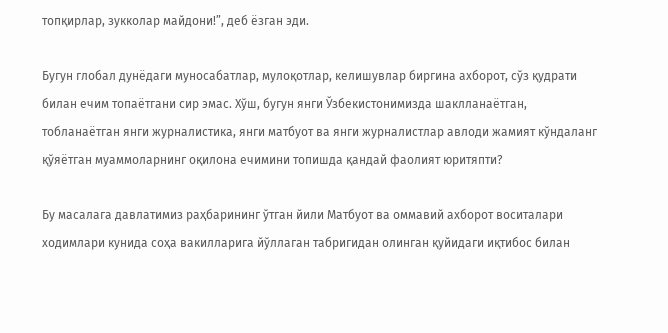топқирлар, зукколар майдони!”, деб ёзган эди.

Бугун глобал дунёдаги муносабатлар, мулоқотлар, келишувлар биргина ахборот, сўз қудрати билан ечим топаётгани сир эмас. Хўш, бугун янги Ўзбекистонимизда шаклланаётган, тобланаётган янги журналистика, янги матбуот ва янги журналистлар авлоди жамият кўндаланг қўяётган муаммоларнинг оқилона ечимини топишда қандай фаолият юритяпти?

Бу масалага давлатимиз раҳбарининг ўтган йили Матбуот ва оммавий ахборот воситалари ходимлари кунида соҳа вакилларига йўллаган табригидан олинган қуйидаги иқтибос билан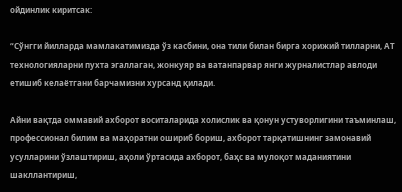ойдинлик киритсак:

“Сўнгги йилларда мамлакатимизда ўз касбини, она тили билан бирга хорижий тилларни, АТ технологияларни пухта эгаллаган, жонкуяр ва ватанпарвар янги журналистлар авлоди етишиб келаётгани барчамизни хурсанд қилади.

Айни вақтда оммавий ахборот воситаларида холислик ва қонун устуворлигини таъминлаш, профессионал билим ва маҳоратни ошириб бориш, ахборот тарқатишнинг замонавий усулларини ўзлаштириш, аҳоли ўртасида ахборот, баҳс ва мулоқот маданиятини шакллантириш,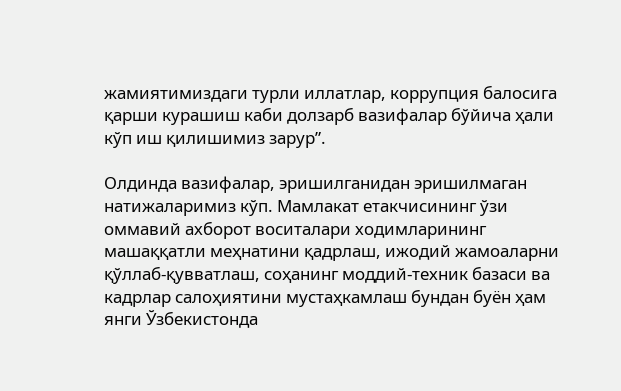жамиятимиздаги турли иллатлар, коррупция балосига қарши курашиш каби долзарб вазифалар бўйича ҳали кўп иш қилишимиз зарур”.

Олдинда вазифалар, эришилганидан эришилмаган натижаларимиз кўп. Мамлакат етакчисининг ўзи оммавий ахборот воситалари ходимларининг машаққатли меҳнатини қадрлаш, ижодий жамоаларни қўллаб-қувватлаш, соҳанинг моддий-техник базаси ва кадрлар салоҳиятини мустаҳкамлаш бундан буён ҳам янги Ўзбекистонда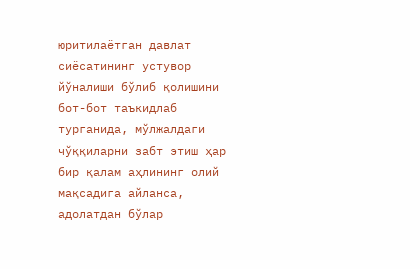юритилаётган давлат сиёсатининг устувор йўналиши бўлиб қолишини бот-бот таъкидлаб турганида, мўлжалдаги чўққиларни забт этиш ҳар бир қалам аҳлининг олий мақсадига айланса, адолатдан бўлар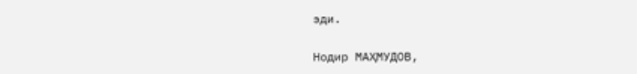эди.

Нодир МАҲМУДОВ,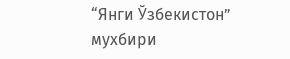“Янги Ўзбекистон” мухбири